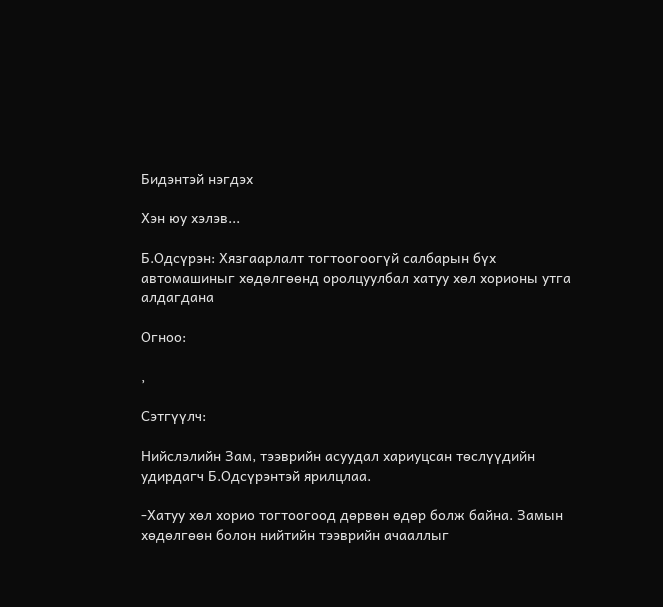Бидэнтэй нэгдэх

Хэн юу хэлэв...

Б.Одсүрэн: Хязгаарлалт тогтоогоогүй салбарын бүх автомашиныг хөдөлгөөнд оролцуулбал хатуу хөл хорионы утга алдагдана

Огноо:

,

Сэтгүүлч:

Нийслэлийн Зам, тээврийн асуудал хариуцсан төслүүдийн удирдагч Б.Одсүрэнтэй ярилцлаа.

-Хатуу хөл хорио тогтоогоод дөрвөн өдөр болж байна. Замын хөдөлгөөн болон нийтийн тээврийн ачааллыг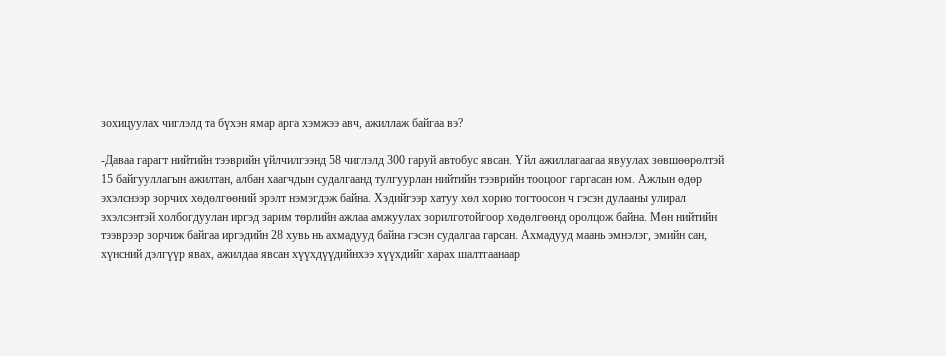зохицуулах чиглэлд та бүхэн ямар арга хэмжээ авч, ажиллаж байгаа вэ?

-Даваа гарагт нийтийн тээврийн үйлчилгээнд 58 чиглэлд 300 гаруй автобус явсан. Үйл ажиллагаагаа явуулах зөвшөөрөлтэй 15 байгууллагын ажилтан, албан хаагчдын судалгаанд тулгуурлан нийтийн тээврийн тооцоог гаргасан юм. Ажлын өдөр эхэлснээр зорчих хөдөлгөөний эрэлт нэмэгдэж байна. Хэдийгээр хатуу хөл хорио тогтоосон ч гэсэн дулааны улирал эхэлсэнтэй холбогдуулан иргэд зарим төрлийн ажлаа амжуулах зорилготойгоор хөдөлгөөнд оролцож байна. Мөн нийтийн тээврээр зорчиж байгаа иргэдийн 28 хувь нь ахмадууд байна гэсэн судалгаа гарсан. Ахмадууд маань эмнэлэг, эмийн сан, хүнсний дэлгүүр явах, ажилдаа явсан хүүхдүүдийнхээ хүүхдийг харах шалтгаанаар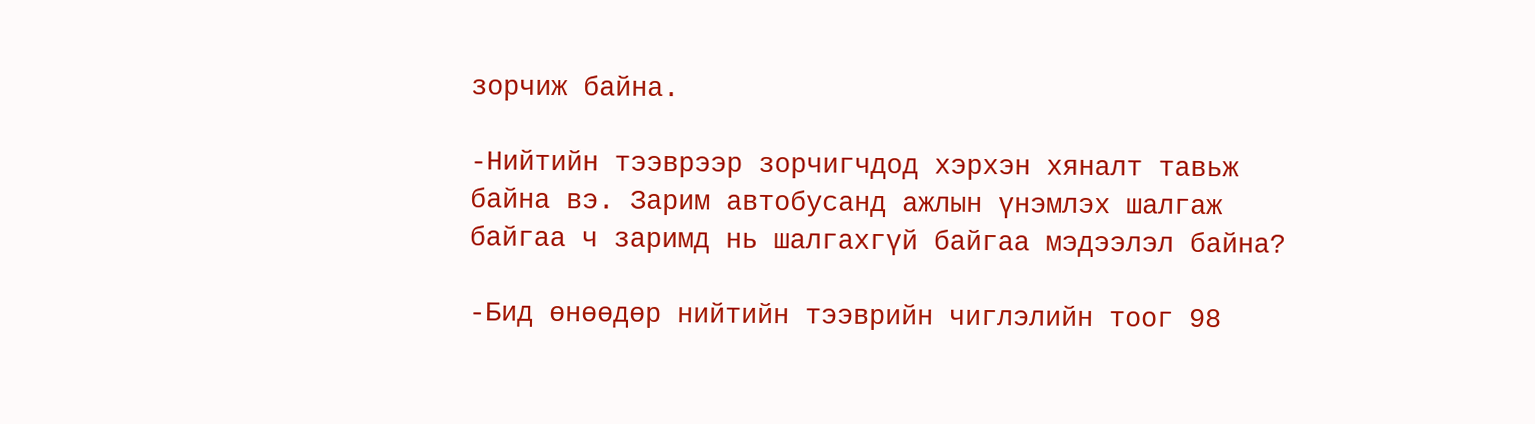зорчиж байна.

-Нийтийн тээврээр зорчигчдод хэрхэн хяналт тавьж байна вэ. Зарим автобусанд ажлын үнэмлэх шалгаж байгаа ч заримд нь шалгахгүй байгаа мэдээлэл байна?

-Бид өнөөдөр нийтийн тээврийн чиглэлийн тоог 98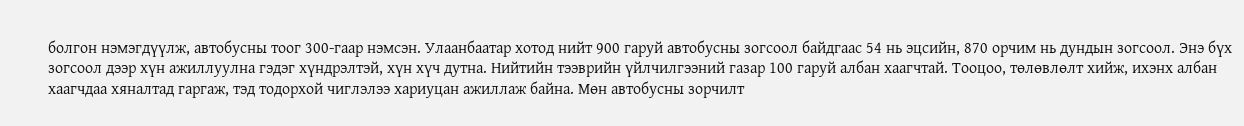болгон нэмэгдүүлж, автобусны тоог 300-гаар нэмсэн. Улаанбаатар хотод нийт 900 гаруй автобусны зогсоол байдгаас 54 нь эцсийн, 870 орчим нь дундын зогсоол. Энэ бүх зогсоол дээр хүн ажиллуулна гэдэг хүндрэлтэй, хүн хүч дутна. Нийтийн тээврийн үйлчилгээний газар 100 гаруй албан хаагчтай. Тооцоо, төлөвлөлт хийж, ихэнх албан хаагчдаа хяналтад гаргаж, тэд тодорхой чиглэлээ хариуцан ажиллаж байна. Мөн автобусны зорчилт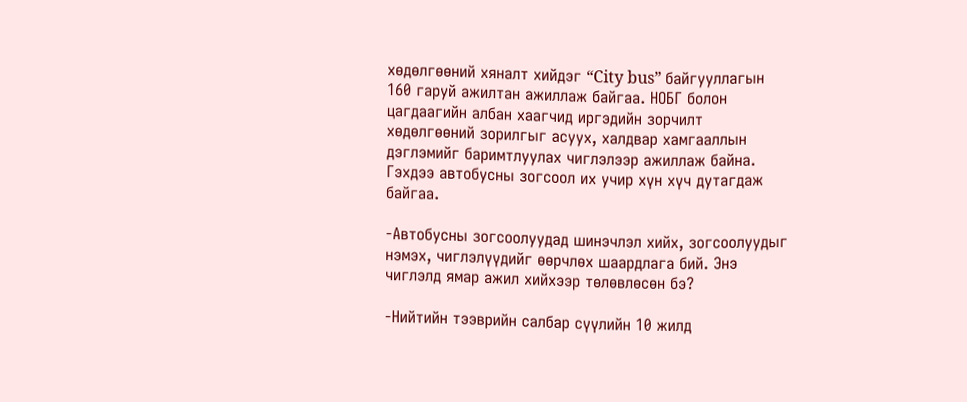хөдөлгөөний хяналт хийдэг “City bus” байгууллагын 160 гаруй ажилтан ажиллаж байгаа. НОБГ болон цагдаагийн албан хаагчид иргэдийн зорчилт хөдөлгөөний зорилгыг асуух, халдвар хамгааллын дэглэмийг баримтлуулах чиглэлээр ажиллаж байна. Гэхдээ автобусны зогсоол их учир хүн хүч дутагдаж байгаа.

-Автобусны зогсоолуудад шинэчлэл хийх, зогсоолуудыг нэмэх, чиглэлүүдийг өөрчлөх шаардлага бий. Энэ чиглэлд ямар ажил хийхээр төлөвлөсөн бэ?

-Нийтийн тээврийн салбар сүүлийн 10 жилд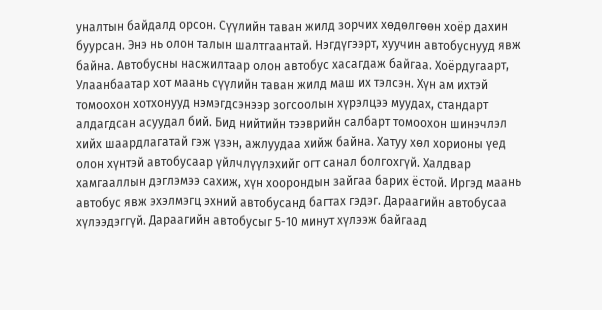уналтын байдалд орсон. Сүүлийн таван жилд зорчих хөдөлгөөн хоёр дахин буурсан. Энэ нь олон талын шалтгаантай. Нэгдүгээрт, хуучин автобуснууд явж байна. Автобусны насжилтаар олон автобус хасагдаж байгаа. Хоёрдугаарт, Улаанбаатар хот маань сүүлийн таван жилд маш их тэлсэн. Хүн ам ихтэй томоохон хотхонууд нэмэгдсэнээр зогсоолын хүрэлцээ муудах, стандарт алдагдсан асуудал бий. Бид нийтийн тээврийн салбарт томоохон шинэчлэл хийх шаардлагатай гэж үзэн, ажлуудаа хийж байна. Хатуу хөл хорионы үед олон хүнтэй автобусаар үйлчлүүлэхийг огт санал болгохгүй. Халдвар хамгааллын дэглэмээ сахиж, хүн хоорондын зайгаа барих ёстой. Иргэд маань автобус явж эхэлмэгц эхний автобусанд багтах гэдэг. Дараагийн автобусаа хүлээдэггүй. Дараагийн автобусыг 5-10 минут хүлээж байгаад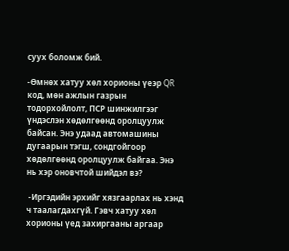суух боломж бий.

-Өмнөх хатуу хөл хорионы үеэр QR код, мөн ажлын газрын тодорхойлолт, ПСР шинжилгээг үндэслэн хөдөлгөөнд оролцуулж байсан. Энэ удаад автомашины дугаарын тэгш, сондгойгоор хөдөлгөөнд оролцуулж байгаа. Энэ нь хэр оновчтой шийдэл вэ?

 -Иргэдийн эрхийг хязгаарлах нь хэнд ч таалагдахгүй. Гэвч хатуу хөл хорионы үед захиргааны аргаар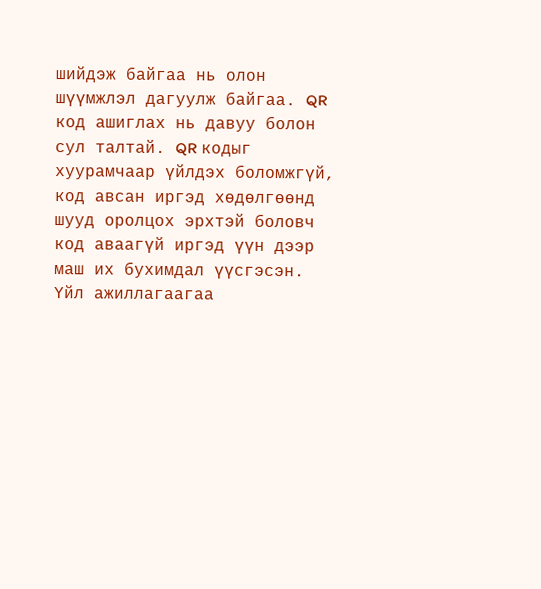шийдэж байгаа нь олон шүүмжлэл дагуулж байгаа. QR код ашиглах нь давуу болон сул талтай. QR кодыг хуурамчаар үйлдэх боломжгүй, код авсан иргэд хөдөлгөөнд шууд оролцох эрхтэй боловч код аваагүй иргэд үүн дээр маш их бухимдал үүсгэсэн. Үйл ажиллагаагаа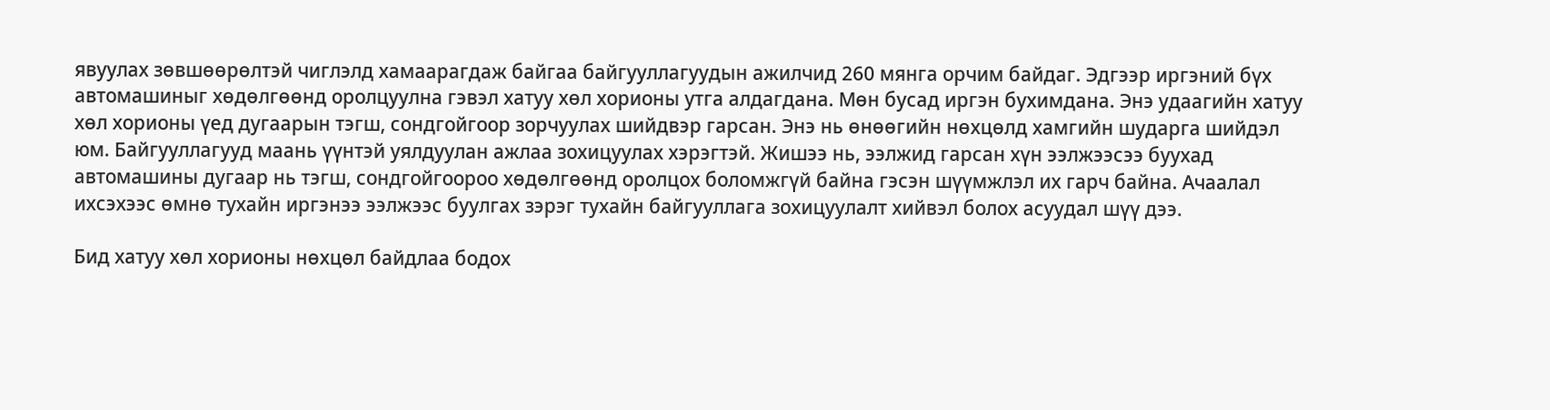явуулах зөвшөөрөлтэй чиглэлд хамаарагдаж байгаа байгууллагуудын ажилчид 260 мянга орчим байдаг. Эдгээр иргэний бүх автомашиныг хөдөлгөөнд оролцуулна гэвэл хатуу хөл хорионы утга алдагдана. Мөн бусад иргэн бухимдана. Энэ удаагийн хатуу хөл хорионы үед дугаарын тэгш, сондгойгоор зорчуулах шийдвэр гарсан. Энэ нь өнөөгийн нөхцөлд хамгийн шударга шийдэл юм. Байгууллагууд маань үүнтэй уялдуулан ажлаа зохицуулах хэрэгтэй. Жишээ нь, ээлжид гарсан хүн ээлжээсээ буухад автомашины дугаар нь тэгш, сондгойгоороо хөдөлгөөнд оролцох боломжгүй байна гэсэн шүүмжлэл их гарч байна. Ачаалал ихсэхээс өмнө тухайн иргэнээ ээлжээс буулгах зэрэг тухайн байгууллага зохицуулалт хийвэл болох асуудал шүү дээ.

Бид хатуу хөл хорионы нөхцөл байдлаа бодох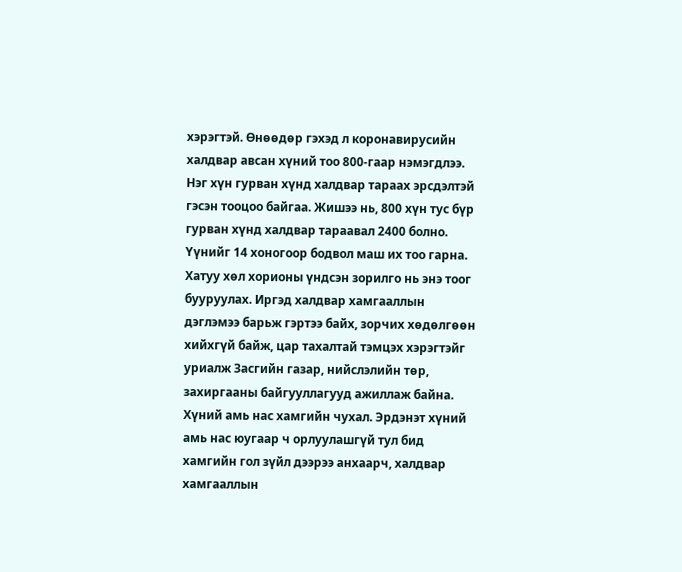хэрэгтэй. Өнөөдөр гэхэд л коронавирусийн халдвар авсан хүний тоо 800-гаар нэмэгдлээ. Нэг хүн гурван хүнд халдвар тараах эрсдэлтэй гэсэн тооцоо байгаа. Жишээ нь, 800 хүн тус бүр гурван хүнд халдвар тараавал 2400 болно. Үүнийг 14 хоногоор бодвол маш их тоо гарна. Хатуу хөл хорионы үндсэн зорилго нь энэ тоог бууруулах. Иргэд халдвар хамгааллын дэглэмээ барьж гэртээ байх, зорчих хөдөлгөөн хийхгүй байж, цар тахалтай тэмцэх хэрэгтэйг уриалж Засгийн газар, нийслэлийн төр, захиргааны байгууллагууд ажиллаж байна. Хүний амь нас хамгийн чухал. Эрдэнэт хүний амь нас юугаар ч орлуулашгүй тул бид хамгийн гол зүйл дээрээ анхаарч, халдвар хамгааллын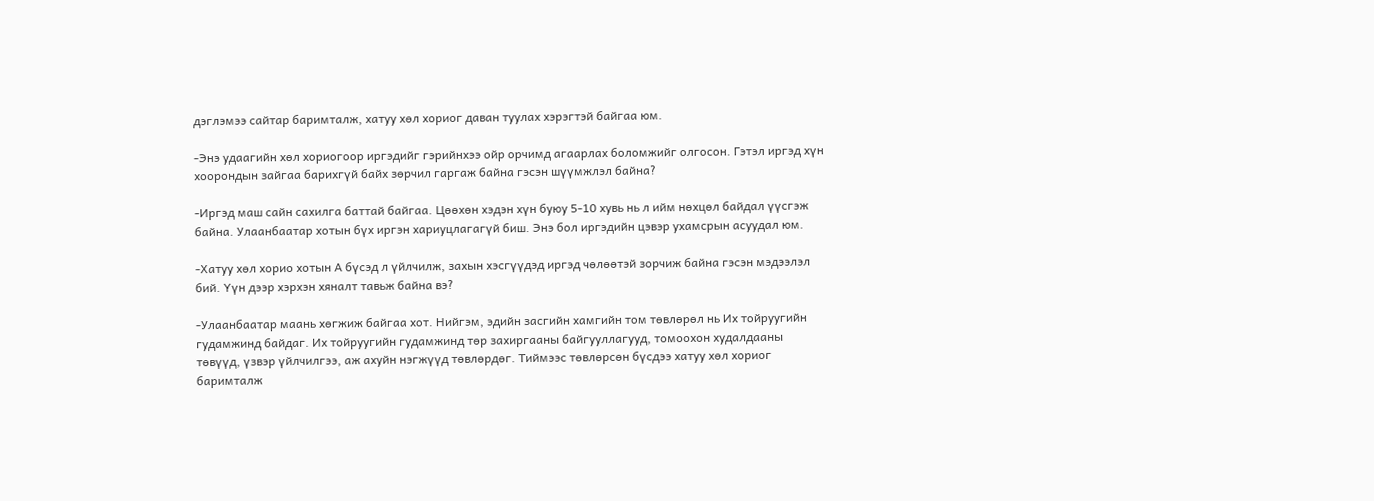дэглэмээ сайтар баримталж, хатуу хөл хориог даван туулах хэрэгтэй байгаа юм.

-Энэ удаагийн хөл хориогоор иргэдийг гэрийнхээ ойр орчимд агаарлах боломжийг олгосон. Гэтэл иргэд хүн хоорондын зайгаа барихгүй байх зөрчил гаргаж байна гэсэн шүүмжлэл байна?

-Иргэд маш сайн сахилга баттай байгаа. Цөөхөн хэдэн хүн буюу 5-10 хувь нь л ийм нөхцөл байдал үүсгэж байна. Улаанбаатар хотын бүх иргэн хариуцлагагүй биш. Энэ бол иргэдийн цэвэр ухамсрын асуудал юм.

-Хатуу хөл хорио хотын А бүсэд л үйлчилж, захын хэсгүүдэд иргэд чөлөөтэй зорчиж байна гэсэн мэдээлэл бий. Үүн дээр хэрхэн хяналт тавьж байна вэ?

-Улаанбаатар маань хөгжиж байгаа хот. Нийгэм, эдийн засгийн хамгийн том төвлөрөл нь Их тойруугийн гудамжинд байдаг. Их тойруугийн гудамжинд төр захиргааны байгууллагууд, томоохон худалдааны төвүүд, үзвэр үйлчилгээ, аж ахуйн нэгжүүд төвлөрдөг. Тиймээс төвлөрсөн бүсдээ хатуу хөл хориог баримталж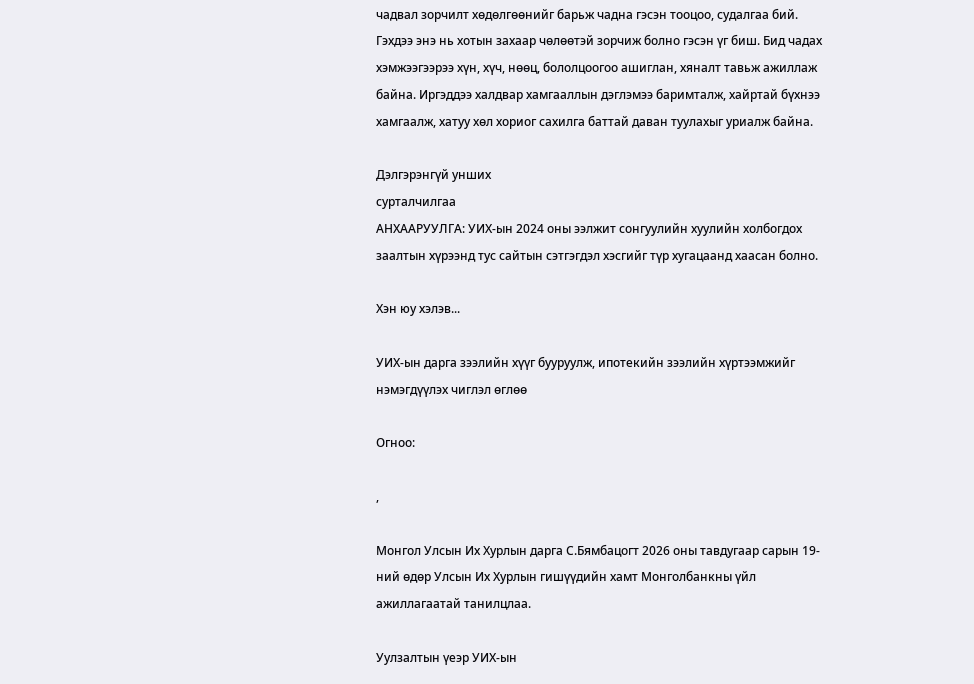чадвал зорчилт хөдөлгөөнийг барьж чадна гэсэн тооцоо, судалгаа бий. Гэхдээ энэ нь хотын захаар чөлөөтэй зорчиж болно гэсэн үг биш. Бид чадах хэмжээгээрээ хүн, хүч, нөөц, бололцоогоо ашиглан, хяналт тавьж ажиллаж байна. Иргэддээ халдвар хамгааллын дэглэмээ баримталж, хайртай бүхнээ хамгаалж, хатуу хөл хориог сахилга баттай даван туулахыг уриалж байна.

Дэлгэрэнгүй унших
сурталчилгаа
АНХААРУУЛГА: УИХ-ын 2024 оны ээлжит сонгуулийн хуулийн холбогдох заалтын хүрээнд тус сайтын сэтгэгдэл хэсгийг түр хугацаанд хаасан болно.

Хэн юу хэлэв...

УИХ-ын дарга зээлийн хүүг бууруулж, ипотекийн зээлийн хүртээмжийг нэмэгдүүлэх чиглэл өглөө

Огноо:

,

Монгол Улсын Их Хурлын дарга С.Бямбацогт 2026 оны тавдугаар сарын 19-ний өдөр Улсын Их Хурлын гишүүдийн хамт Монголбанкны үйл ажиллагаатай танилцлаа.

Уулзалтын үеэр УИХ-ын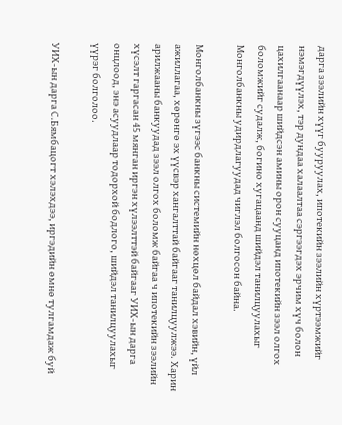дарга зээлийн хүүг бууруулах, ипотекийн зээлийн хүртээмжийг нэмэгдүүлэх, тэр дундаа халаалтаа сэргээгдэх эрчим хүч болон цахилгаанаар шийдсэн амины орон сууцанд ипотекийн зээл олгох боломжийг судалж, богино хугацаанд шийдэл танилцуулахыг Монголбанкны удирдлагуудад чиглэл болгосон байна.

Монголбанкны зүгээс банкны системийн нөхцөл байдал хэвийн, үйл ажиллагаа, хөрөнгө эх үүсвэр хангалттай байгааг танилцуулжээ. Харин арилжааны банкуудад зээл олгох боломж байгаа ч ипотекийн зээлийн хүсэлт гаргасан 45 мянган иргэн хүлээлттэй байгааг УИХ-ын дарга онцлоод, энэ асуудлаар тодорхой бодлого, шийдэл танилцуулахыг үүрэг болголоо.

УИХ-ын дарга С.Бямбацогт хэлэхдээ, иргэдийн өмнө тулгамдаж буй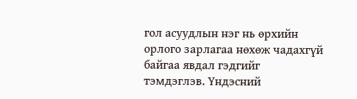гол асуудлын нэг нь өрхийн орлого зарлагаа нөхөж чадахгүй байгаа явдал гэдгийг тэмдэглэв. Үндэсний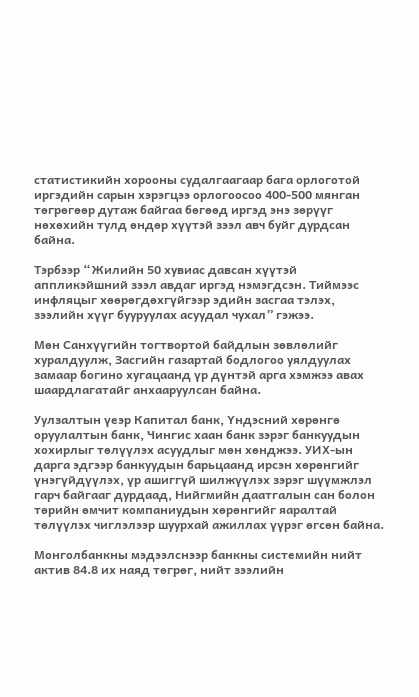статистикийн хорооны судалгаагаар бага орлоготой иргэдийн сарын хэрэгцээ орлогоосоо 400-500 мянган төгрөгөөр дутаж байгаа бөгөөд иргэд энэ зөрүүг нөхөхийн тулд өндөр хүүтэй зээл авч буйг дурдсан байна.

Тэрбээр “Жилийн 50 хувиас давсан хүүтэй аппликэйшний зээл авдаг иргэд нэмэгдсэн. Тиймээс инфляцыг хөөрөгдөхгүйгээр эдийн засгаа тэлэх, зээлийн хүүг бууруулах асуудал чухал” гэжээ.

Мөн Санхүүгийн тогтвортой байдлын зөвлөлийг хуралдуулж, Засгийн газартай бодлогоо уялдуулах замаар богино хугацаанд үр дүнтэй арга хэмжээ авах шаардлагатайг анхааруулсан байна.

Уулзалтын үеэр Капитал банк, Үндэсний хөрөнгө оруулалтын банк, Чингис хаан банк зэрэг банкуудын хохирлыг төлүүлэх асуудлыг мөн хөнджээ. УИХ-ын дарга эдгээр банкуудын барьцаанд ирсэн хөрөнгийг үнэгүйдүүлэх, үр ашиггүй шилжүүлэх зэрэг шүүмжлэл гарч байгааг дурдаад, Нийгмийн даатгалын сан болон төрийн өмчит компаниудын хөрөнгийг яаралтай төлүүлэх чиглэлээр шуурхай ажиллах үүрэг өгсөн байна.

Монголбанкны мэдээлснээр банкны системийн нийт актив 84.8 их наяд төгрөг, нийт зээлийн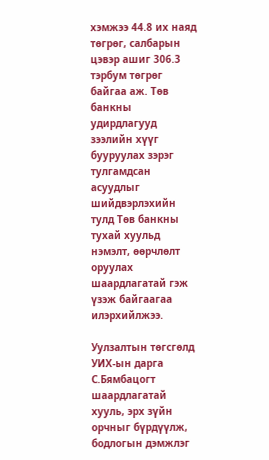хэмжээ 44.8 их наяд төгрөг, салбарын цэвэр ашиг 306.3 тэрбум төгрөг байгаа аж. Төв банкны удирдлагууд зээлийн хүүг бууруулах зэрэг тулгамдсан асуудлыг шийдвэрлэхийн тулд Төв банкны тухай хуульд нэмэлт, өөрчлөлт оруулах шаардлагатай гэж үзэж байгаагаа илэрхийлжээ.

Уулзалтын төгсгөлд УИХ-ын дарга С.Бямбацогт шаардлагатай хууль, эрх зүйн орчныг бүрдүүлж, бодлогын дэмжлэг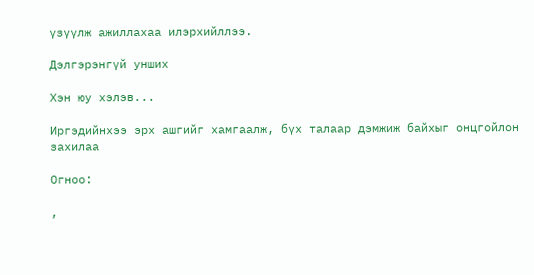үзүүлж ажиллахаа илэрхийллээ.

Дэлгэрэнгүй унших

Хэн юу хэлэв...

Иргэдийнхээ эрх ашгийг хамгаалж, бүх талаар дэмжиж байхыг онцгойлон захилаа

Огноо:

,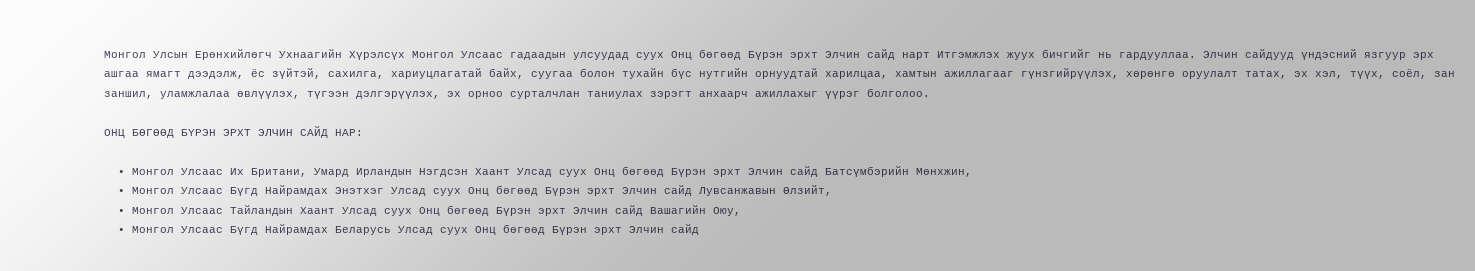Монгол Улсын Ерөнхийлөгч Ухнаагийн Хүрэлсүх Монгол Улсаас гадаадын улсуудад суух Онц бөгөөд Бүрэн эрхт Элчин сайд нарт Итгэмжлэх жуух бичгийг нь гардууллаа. Элчин сайдууд үндэсний язгуур эрх ашгаа ямагт дээдэлж, ёс зүйтэй, сахилга, хариуцлагатай байх, суугаа болон тухайн бүс нутгийн орнуудтай харилцаа, хамтын ажиллагааг гүнзгийрүүлэх, хөрөнгө оруулалт татах, эх хэл, түүх, соёл, зан заншил, уламжлалаа өвлүүлэх, түгээн дэлгэрүүлэх, эх орноо сурталчлан таниулах зэрэгт анхаарч ажиллахыг үүрэг болголоо.

ОНЦ БӨГӨӨД БҮРЭН ЭРХТ ЭЛЧИН САЙД НАР:

  • Монгол Улсаас Их Британи, Умард Ирландын Нэгдсэн Хаант Улсад суух Онц бөгөөд Бүрэн эрхт Элчин сайд Батсүмбэрийн Мөнхжин,
  • Монгол Улсаас Бүгд Найрамдах Энэтхэг Улсад суух Онц бөгөөд Бүрэн эрхт Элчин сайд Лувсанжавын Өлзийт,
  • Монгол Улсаас Тайландын Хаант Улсад суух Онц бөгөөд Бүрэн эрхт Элчин сайд Вашагийн Оюу,
  • Монгол Улсаас Бүгд Найрамдах Беларусь Улсад суух Онц бөгөөд Бүрэн эрхт Элчин сайд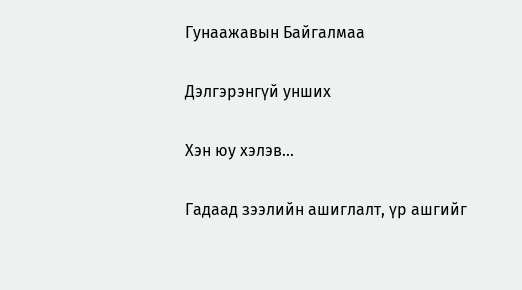Гунаажавын Байгалмаа

Дэлгэрэнгүй унших

Хэн юу хэлэв...

Гадаад зээлийн ашиглалт, үр ашгийг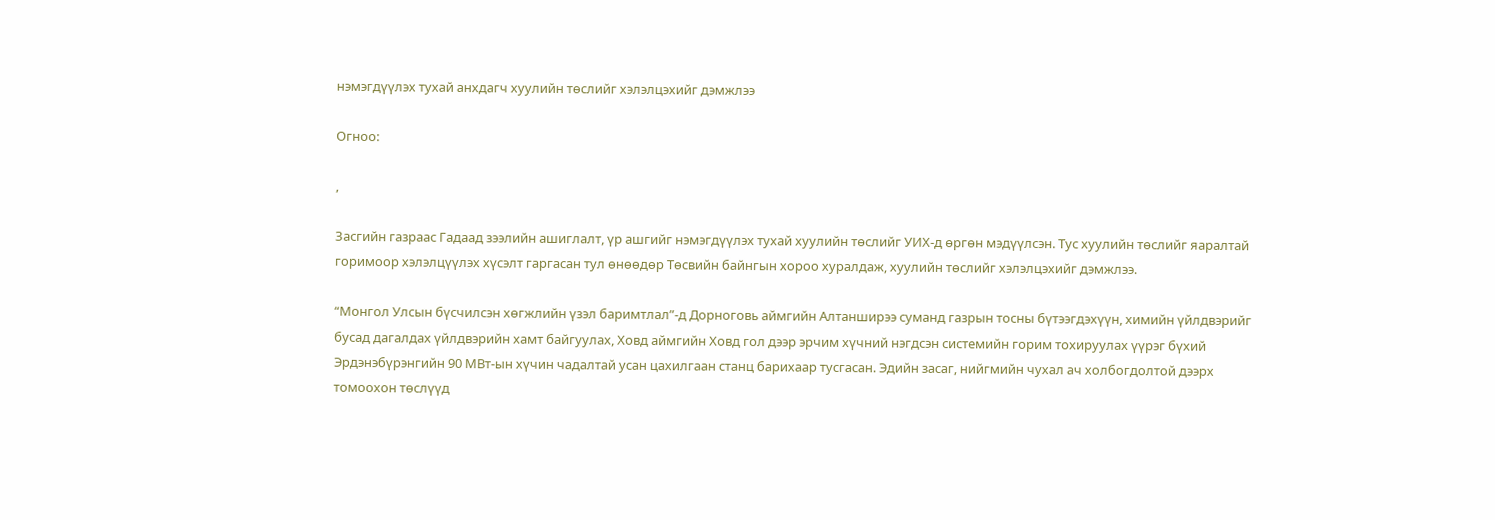нэмэгдүүлэх тухай анхдагч хуулийн төслийг хэлэлцэхийг дэмжлээ

Огноо:

,

Засгийн газраас Гадаад зээлийн ашиглалт, үр ашгийг нэмэгдүүлэх тухай хуулийн төслийг УИХ-д өргөн мэдүүлсэн. Тус хуулийн төслийг яаралтай горимоор хэлэлцүүлэх хүсэлт гаргасан тул өнөөдөр Төсвийн байнгын хороо хуралдаж, хуулийн төслийг хэлэлцэхийг дэмжлээ.

“Монгол Улсын бүсчилсэн хөгжлийн үзэл баримтлал”-д Дорноговь аймгийн Алтанширээ суманд газрын тосны бүтээгдэхүүн, химийн үйлдвэрийг бусад дагалдах үйлдвэрийн хамт байгуулах, Ховд аймгийн Ховд гол дээр эрчим хүчний нэгдсэн системийн горим тохируулах үүрэг бүхий Эрдэнэбүрэнгийн 90 МВт-ын хүчин чадалтай усан цахилгаан станц барихаар тусгасан. Эдийн засаг, нийгмийн чухал ач холбогдолтой дээрх томоохон төслүүд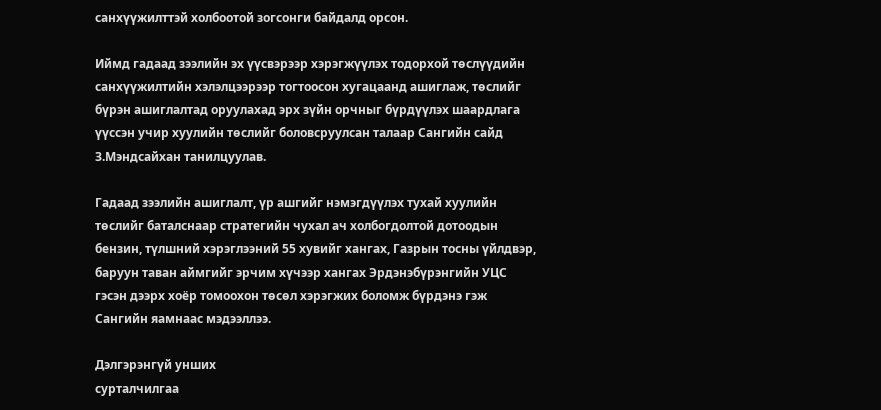санхүүжилттэй холбоотой зогсонги байдалд орсон.

Иймд гадаад зээлийн эх үүсвэрээр хэрэгжүүлэх тодорхой төслүүдийн санхүүжилтийн хэлэлцээрээр тогтоосон хугацаанд ашиглаж, төслийг бүрэн ашиглалтад оруулахад эрх зүйн орчныг бүрдүүлэх шаардлага үүссэн учир хуулийн төслийг боловсруулсан талаар Сангийн сайд З.Мэндсайхан танилцуулав.

Гадаад зээлийн ашиглалт, үр ашгийг нэмэгдүүлэх тухай хуулийн төслийг баталснаар стратегийн чухал ач холбогдолтой дотоодын бензин, түлшний хэрэглээний 55 хувийг хангах, Газрын тосны үйлдвэр, баруун таван аймгийг эрчим хүчээр хангах Эрдэнэбүрэнгийн УЦС гэсэн дээрх хоёр томоохон төсөл хэрэгжих боломж бүрдэнэ гэж Сангийн яамнаас мэдээллээ.

Дэлгэрэнгүй унших
сурталчилгаа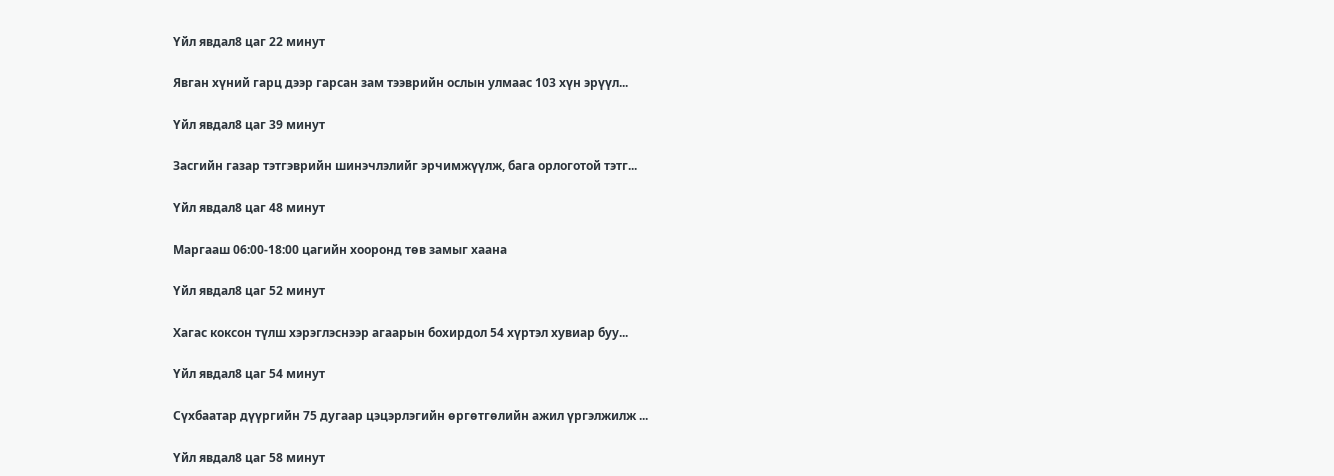Үйл явдал8 цаг 22 минут

Явган хүний гарц дээр гарсан зам тээврийн ослын улмаас 103 хүн эрүүл...

Үйл явдал8 цаг 39 минут

Засгийн газар тэтгэврийн шинэчлэлийг эрчимжүүлж, бага орлоготой тэтг...

Үйл явдал8 цаг 48 минут

Маргааш 06:00-18:00 цагийн хооронд төв замыг хаана

Үйл явдал8 цаг 52 минут

Хагас коксон түлш хэрэглэснээр агаарын бохирдол 54 хүртэл хувиар буу...

Үйл явдал8 цаг 54 минут

Сүхбаатар дүүргийн 75 дугаар цэцэрлэгийн өргөтгөлийн ажил үргэлжилж ...

Үйл явдал8 цаг 58 минут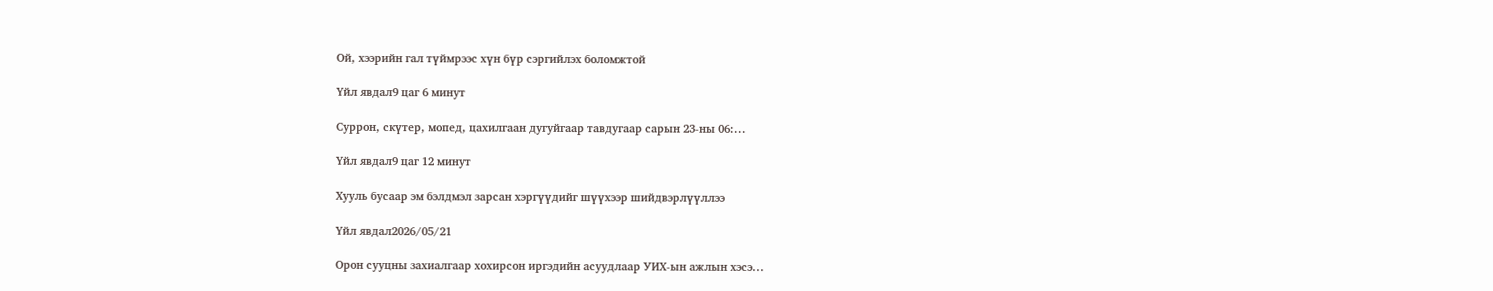Ой, хээрийн гал түймрээс хүн бүр сэргийлэх боломжтой

Үйл явдал9 цаг 6 минут

Суррон, скүтер, мопед, цахилгаан дугуйгаар тавдугаар сарын 23-ны 06:...

Үйл явдал9 цаг 12 минут

Хууль бусаар эм бэлдмэл зарсан хэргүүдийг шүүхээр шийдвэрлүүллээ

Үйл явдал2026/05/21

Орон сууцны захиалгаар хохирсон иргэдийн асуудлаар УИХ-ын ажлын хэсэ...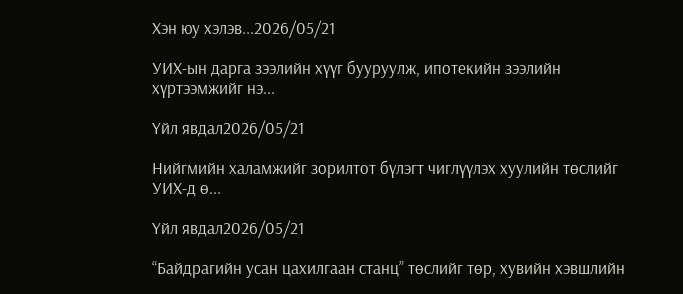Хэн юу хэлэв...2026/05/21

УИХ-ын дарга зээлийн хүүг бууруулж, ипотекийн зээлийн хүртээмжийг нэ...

Үйл явдал2026/05/21

Нийгмийн халамжийг зорилтот бүлэгт чиглүүлэх хуулийн төслийг УИХ-д ө...

Үйл явдал2026/05/21

“Байдрагийн усан цахилгаан станц” төслийг төр, хувийн хэвшлийн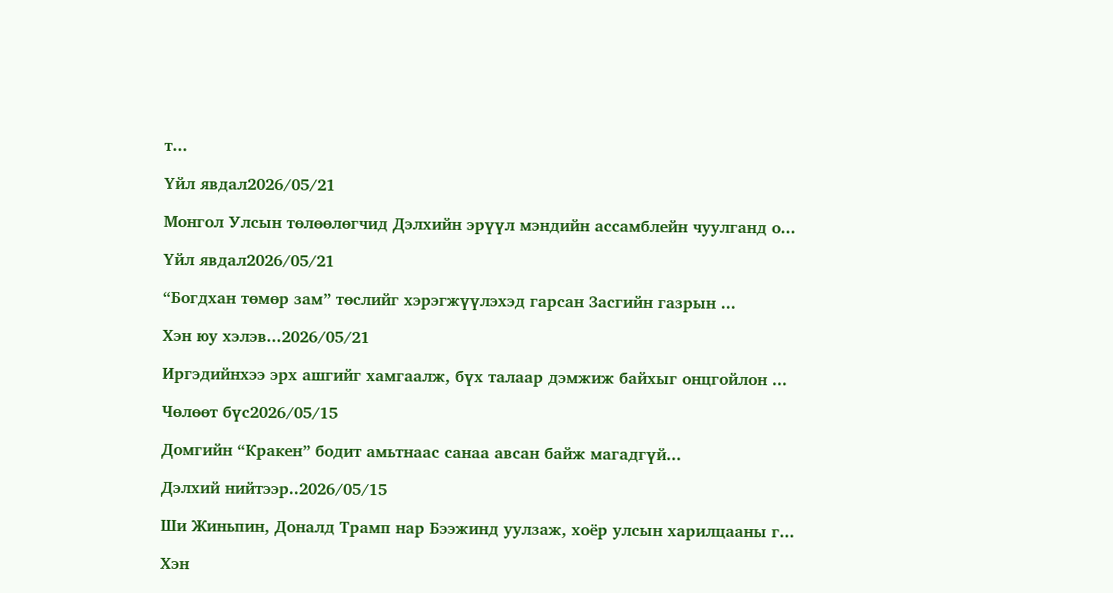т...

Үйл явдал2026/05/21

Монгол Улсын төлөөлөгчид Дэлхийн эрүүл мэндийн ассамблейн чуулганд о...

Үйл явдал2026/05/21

“Богдхан төмөр зам” төслийг хэрэгжүүлэхэд гарсан Засгийн газрын ...

Хэн юу хэлэв...2026/05/21

Иргэдийнхээ эрх ашгийг хамгаалж, бүх талаар дэмжиж байхыг онцгойлон ...

Чөлөөт бүс2026/05/15

Домгийн “Кракен” бодит амьтнаас санаа авсан байж магадгүй...

Дэлхий нийтээр..2026/05/15

Ши Жиньпин, Доналд Трамп нар Бээжинд уулзаж, хоёр улсын харилцааны г...

Хэн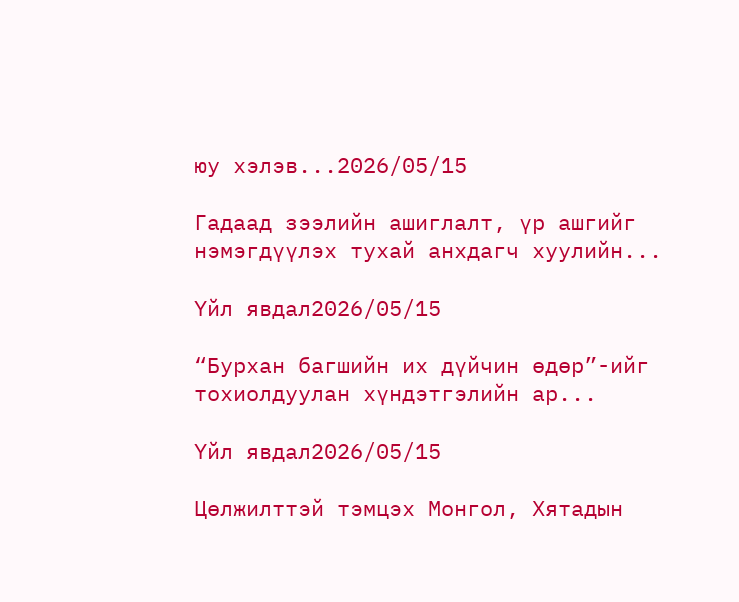юу хэлэв...2026/05/15

Гадаад зээлийн ашиглалт, үр ашгийг нэмэгдүүлэх тухай анхдагч хуулийн...

Үйл явдал2026/05/15

“Бурхан багшийн их дүйчин өдөр”-ийг тохиолдуулан хүндэтгэлийн ар...

Үйл явдал2026/05/15

Цөлжилттэй тэмцэх Монгол, Хятадын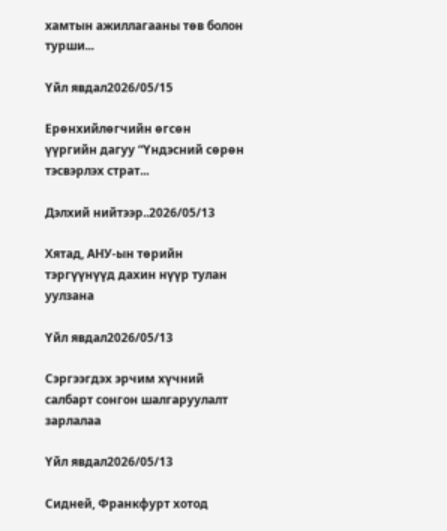хамтын ажиллагааны төв болон турши...

Үйл явдал2026/05/15

Ерөнхийлөгчийн өгсөн үүргийн дагуу “Үндэсний сөрөн тэсвэрлэх страт...

Дэлхий нийтээр..2026/05/13

Хятад, АНУ-ын төрийн тэргүүнүүд дахин нүүр тулан уулзана

Үйл явдал2026/05/13

Сэргээгдэх эрчим хүчний салбарт сонгон шалгаруулалт зарлалаа

Үйл явдал2026/05/13

Сидней, Франкфурт хотод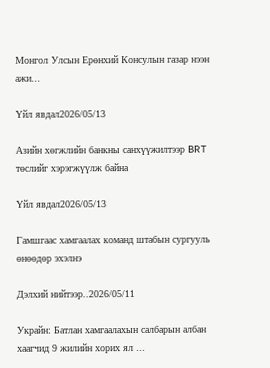Монгол Улсын Ерөнхий Консулын газар нээн ажи...

Үйл явдал2026/05/13

Азийн хөгжлийн банкны санхүүжилтээр BRT төслийг хэрэгжүүлж байна

Үйл явдал2026/05/13

Гамшгаас хамгаалах команд штабын сургууль өнөөдөр эхэлнэ

Дэлхий нийтээр..2026/05/11

Украйн: Батлан хамгаалахын салбарын албан хаагчид 9 жилийн хорих ял ...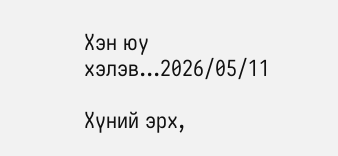Хэн юу хэлэв...2026/05/11

Хүний эрх,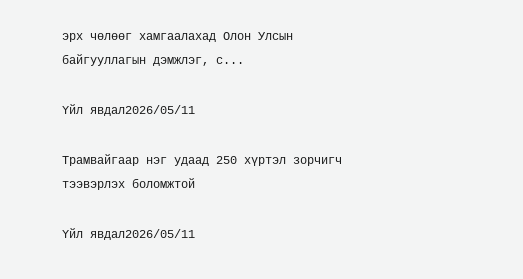эрх чөлөөг хамгаалахад Олон Улсын байгууллагын дэмжлэг, с...

Үйл явдал2026/05/11

Трамвайгаар нэг удаад 250 хүртэл зорчигч тээвэрлэх боломжтой

Үйл явдал2026/05/11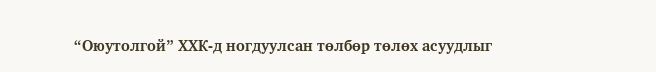“Оюутолгой” ХХК-д ногдуулсан төлбөр төлөх асуудлыг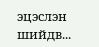эцэслэн шийдв...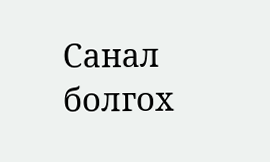Санал болгох